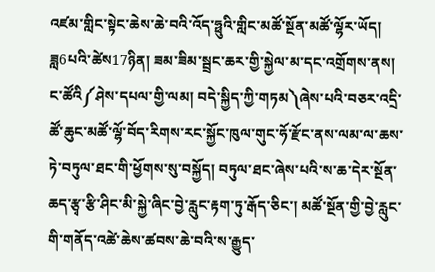འཛམ་གླིང་སྟེང་ཆེས་ཆེ་བའི་འོད་ཧྥུའི་གླིང་མཚོ་སྔོན་མཚོ་ལྷོར་ཡོད།
ཟླ6པའི་ཚེས17ཉིན། ཟམ་ཟིམ་སྦྲང་ཆར་གྱི་སྐྱེལ་མ་དང་འགྲོགས་ནས། ང་ཚོའི༼ཤེས་དཔལ་གྱི་ལམ། བདེ་སྐྱིད་ཀྱི་གཏམ༽ཞེས་པའི་བཅར་འདྲི་ཚོ་ཆུང་མཚོ་ལྷོ་བོད་རིགས་རང་སྐྱོང་ཁུལ་གུང་ཧོ་རྫོང་ནས་ལམ་ལ་ཆས་ཏེ་བཏུལ་ཐང་གི་ཕྱོགས་སུ་བསྐྱོད། བཏུལ་ཐང་ཞེས་པའི་ས་ཆ་དེར་སྔོན་ཆད་རྩྭ་རྩི་ཤིང་མི་སྐྱེ་ཞིང་བྱེ་རླུང་རྟག་ཏུ་རྒོད་ཅིང་། མཚོ་སྔོན་གྱི་བྱེ་རླུང་གི་གནོད་འཚེ་ཆེས་ཚབས་ཆེ་བའི་ས་རྒྱུད་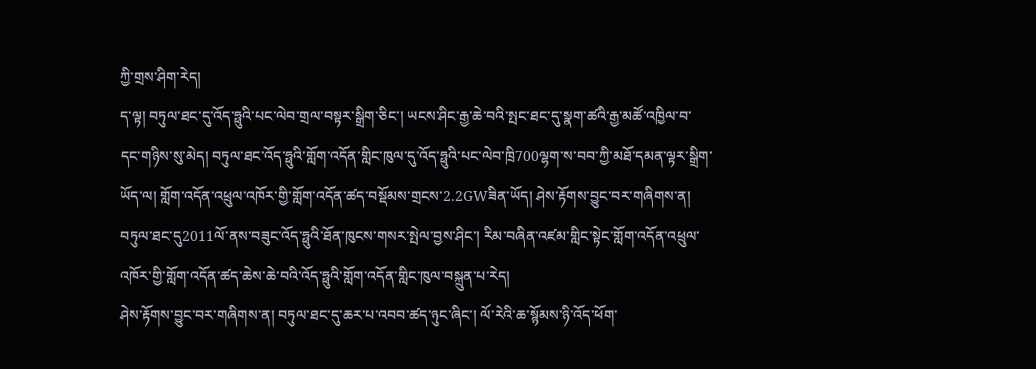ཀྱི་གྲས་ཤིག་རེད།
ད་ལྟ། བཏུལ་ཐང་དུ་འོད་ཧྥུའི་པང་ལེབ་གྲལ་བསྟར་སྒྲིག་ཅིང་། ཡངས་ཤིང་རྒྱ་ཆེ་བའི་སྤང་ཐང་དུ་སྣག་ཚའི་རྒྱ་མཚོ་འཁྱིལ་བ་དང་གཉིས་སུ་མེད། བཏུལ་ཐང་འོད་ཧྥུའི་གློག་འདོན་གླིང་ཁུལ་དུ་འོད་ཧྥུའི་པང་ལེབ་ཁྲི700ལྷག་ས་བབ་ཀྱི་མཐོ་དམན་ལྟར་སྒྲིག་ཡོད་ལ། གློག་འདོན་འཕྲུལ་འཁོར་གྱི་གློག་འདོན་ཚད་བསྡོམས་གྲངས་2.2GWཟིན་ཡོད། ཤེས་རྟོགས་བྱུང་བར་གཞིགས་ན། བཏུལ་ཐང་དུ2011ལོ་ནས་བཟུང་འོད་ཧྥུའི་ཐོན་ཁུངས་གསར་སྤེལ་བྱས་ཤིང་། རིམ་བཞིན་འཛམ་གླིང་སྟེང་གློག་འདོན་འཕྲུལ་འཁོར་གྱི་གློག་འདོན་ཚད་ཆེས་ཆེ་བའི་འོད་ཧྥུའི་གློག་འདོན་གླིང་ཁུལ་བསྐྲུན་པ་རེད།
ཤེས་རྟོགས་བྱུང་བར་གཞིགས་ན། བཏུལ་ཐང་དུ་ཆར་པ་འབབ་ཚད་ཉུང་ཞིང་། ལོ་རེའི་ཆ་སྙོམས་ཉི་འོད་ཕོག་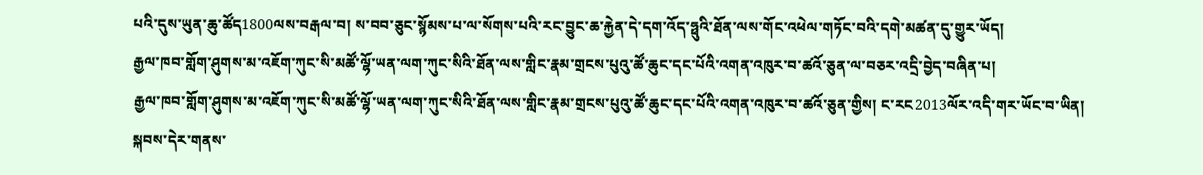པའི་དུས་ཡུན་ཆུ་ཚོད1800ལས་བརྒལ་བ། ས་བབ་ཅུང་སྙོམས་པ་ལ་སོགས་པའི་རང་བྱུང་ཆ་རྐྱེན་དེ་དག་འོད་ཧྥུའི་ཐོན་ལས་གོང་འཕེལ་གཏོང་བའི་དགེ་མཚན་དུ་གྱུར་ཡོད།
རྒྱལ་ཁབ་གློག་ཤུགས་མ་འཇོག་ཀུང་སི་མཚོ་ལྷོ་ཡན་ལག་ཀུང་སིའི་ཐོན་ལས་གླིང་རྣམ་གྲངས་པུའུ་ཚོ་ཆུང་དང་པོའི་འགན་འཁུར་བ་ཚའོ་ཅུན་ལ་བཅར་འདྲི་བྱེད་བཞིན་པ།
རྒྱལ་ཁབ་གློག་ཤུགས་མ་འཇོག་ཀུང་སི་མཚོ་ལྷོ་ཡན་ལག་ཀུང་སིའི་ཐོན་ལས་གླིང་རྣམ་གྲངས་པུའུ་ཚོ་ཆུང་དང་པོའི་འགན་འཁུར་བ་ཚའོ་ཅུན་གྱིས། ང་རང2013ལོར་འདི་གར་ཡོང་བ་ཡིན། སྐབས་དེར་གནས་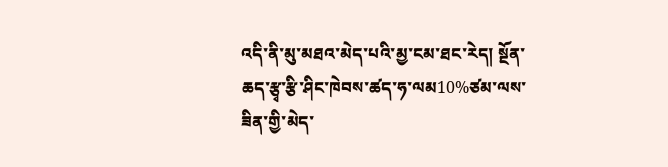འདི་ནི་མུ་མཐའ་མེད་པའི་མྱ་ངམ་ཐང་རེད། སྔོན་ཆད་རྩྭ་རྩི་ཤིང་ཁེབས་ཚད་ཧ་ལམ10%ཙམ་ལས་ཟིན་གྱི་མེད་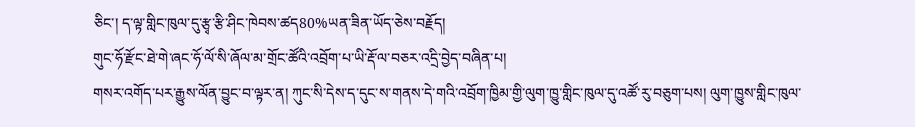ཅིང་། ད་ལྟ་གླིང་ཁུལ་དུ་རྩྭ་རྩི་ཤིང་ཁེབས་ཚད80%ཡན་ཟིན་ཡོད་ཅེས་བརྗོད།
གུང་ཧོ་རྫོང་ཐེ་གེ་ཞང་ཧོ་ལོ་སི་ཞོལ་མ་གྲོང་ཚོའི་འབྲོག་པ་ཡི་རྡོ་ལ་བཅར་འདྲི་བྱེད་བཞིན་པ།
གསར་འགོད་པར་རྒྱུས་ལོན་བྱུང་བ་ལྟར་ན། ཀུང་སི་དེས་ད་དུང་ས་གནས་དེ་གའི་འབྲོག་ཁྱིམ་གྱི་ལུག་ཁྱུ་གླིང་ཁུལ་དུ་འཚོ་རུ་བཅུག་པས། ལུག་ཁྱུས་གླིང་ཁུལ་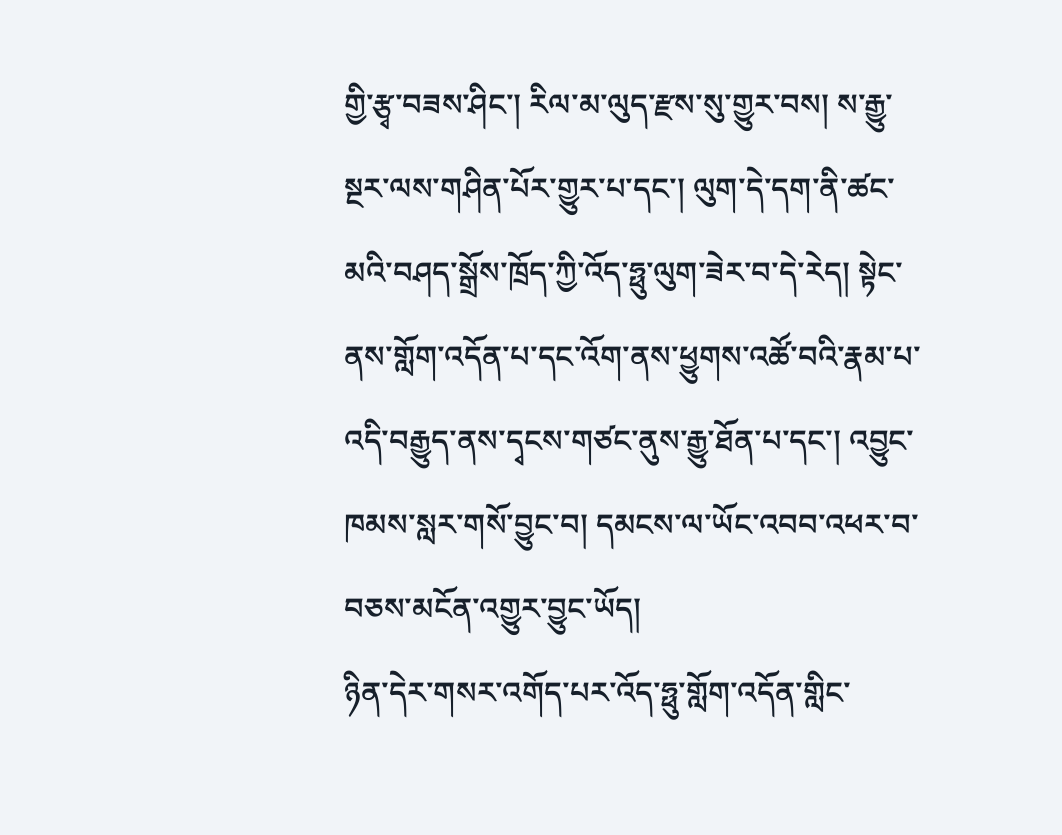གྱི་རྩྭ་བཟས་ཤིང་། རིལ་མ་ལུད་རྫས་སུ་གྱུར་བས། ས་རྒྱུ་སྔར་ལས་གཤིན་པོར་གྱུར་པ་དང་། ལུག་དེ་དག་ནི་ཚང་མའི་བཤད་སྒྲོས་ཁྲོད་ཀྱི་འོད་ཧྥུ་ལུག་ཟེར་བ་དེ་རེད། སྟེང་ནས་གློག་འདོན་པ་དང་འོག་ནས་ཕྱུགས་འཚོ་བའི་རྣམ་པ་འདི་བརྒྱུད་ནས་དྭངས་གཙང་ནུས་རྒྱུ་ཐོན་པ་དང་། འབྱུང་ཁམས་སླར་གསོ་བྱུང་བ། དམངས་ལ་ཡོང་འབབ་འཕར་བ་བཅས་མངོན་འགྱུར་བྱུང་ཡོད།
ཉིན་དེར་གསར་འགོད་པར་འོད་ཧྥུ་གློག་འདོན་གླིང་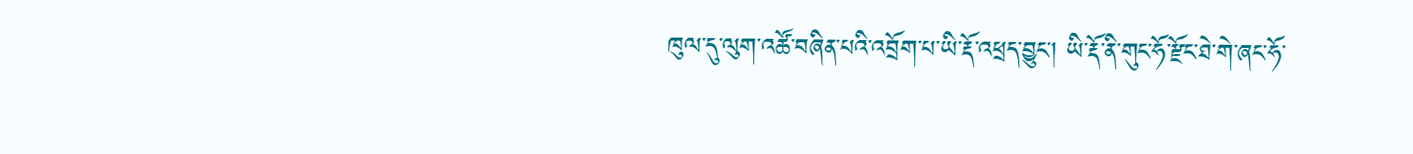ཁུལ་དུ་ལུག་འཚོ་བཞིན་པའི་འབྲོག་པ་ཡི་རྡོ་འཕྲད་བྱུང་། ཡི་རྡོ་ནི་གུང་ཧོ་རྫོང་ཐེ་གེ་ཞང་ཧོ་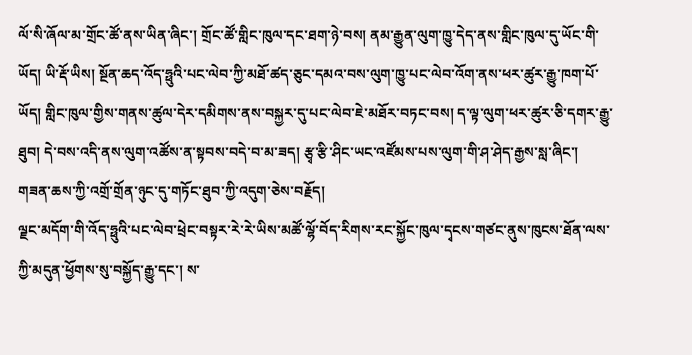ལོ་སི་ཞོལ་མ་གྲོང་ཚོ་ནས་ཡིན་ཞིང་། གྲོང་ཚོ་གླིང་ཁུལ་དང་ཐག་ཉེ་བས། ནམ་རྒྱུན་ལུག་ཁྱུ་དེད་ནས་གླིང་ཁུལ་དུ་ཡོང་གི་ཡོད། ཡི་རྡོ་ཡིས། སྔོན་ཆད་འོད་ཧྥུའི་པང་ལེབ་ཀྱི་མཐོ་ཚད་ཅུང་དམའ་བས་ལུག་ཁྱུ་པང་ལེབ་འོག་ནས་ཕར་ཚུར་རྒྱུ་ཁག་པོ་ཡོད། གླིང་ཁུལ་གྱིས་གནས་ཚུལ་དེར་དམིགས་ནས་བསྐྱར་དུ་པང་ལེབ་ཇེ་མཐོར་བཏང་བས། ད་ལྟ་ལུག་ཕར་ཚུར་ཅི་དགར་རྒྱུ་ཐུབ། དེ་བས་འདི་ནས་ལུག་འཚོས་ན་སྟབས་བདེ་བ་མ་ཟད། རྩྭ་རྩི་ཤིང་ཡང་འཛོམས་པས་ལུག་གི་ཤ་ཤེད་རྒྱས་སླ་ཞིང་། གཟན་ཆས་ཀྱི་འགྲོ་གྲོན་ཉུང་དུ་གཏོང་ཐུབ་ཀྱི་འདུག་ཅེས་བརྗོད།
ལྗང་མདོག་གི་འོད་ཧྥུའི་པང་ལེབ་ཕྲེང་བསྟར་རེ་རེ་ཡིས་མཚོ་ལྷོ་བོད་རིགས་རང་སྐྱོང་ཁུལ་དྭངས་གཙང་ནུས་ཁུངས་ཐོན་ལས་ཀྱི་མདུན་ཕྱོགས་སུ་བསྐྱོད་རྒྱུ་དང་། ས་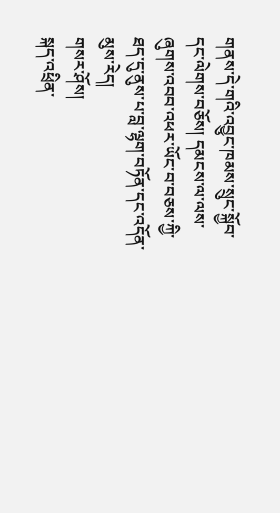གནས་དེ་གའི་འབྱུང་ཁམས་སྲུང་སྐྱོབ་དང་ལེགས་བཅོས། དམངས་ལ་ལས་ཞུགས་འབབ་འཕར་ཡོང་བ་བཅས་ཀྱི་ཐད་དུ་ནུས་པ་བླ་ལྷག་བཏོན་དང་འདོན་མུས་རེད།
གསར་ཤོས།
སྐད་འཕྲིན་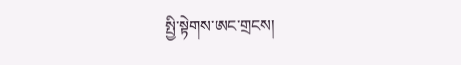སྤྱི་སྟེགས་ཨང་གྲངས།